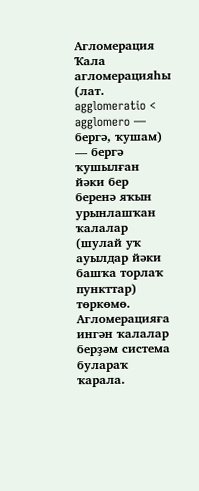Агломерация
Ҡала агломерацияһы (лат. agglomeratio < agglomero — бергә, ҡушам) — бергә ҡушылған йәки бер беренә яҡын урынлашҡан ҡалалар (шулай уҡ ауылдар йәки башҡа торлаҡ пункттар) төркөмө. Агломерацияға ингән ҡалалар берҙәм система булараҡ ҡарала.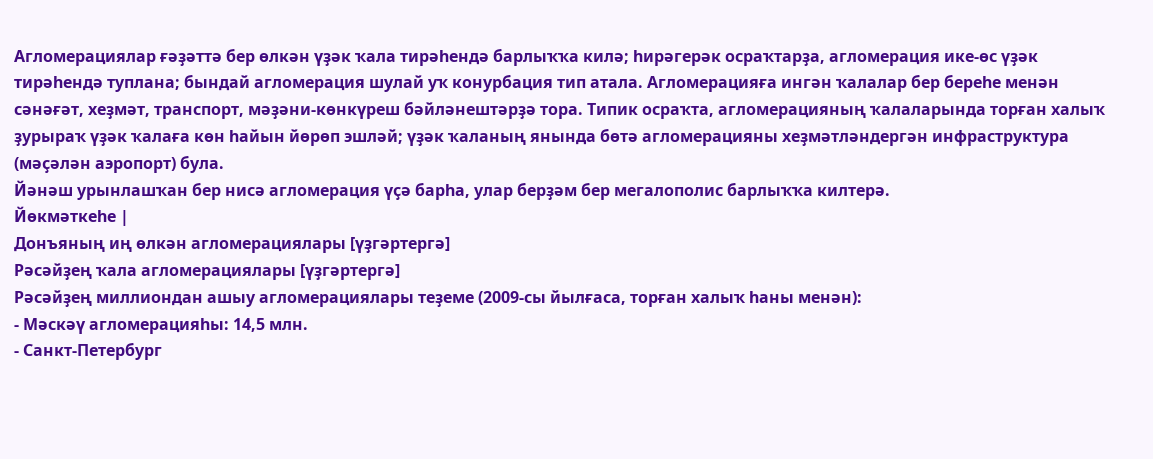Агломерациялар ғәҙәттә бер өлкән үҙәк ҡала тирәһендә барлыҡҡа килә; һирәгерәк осраҡтарҙа, агломерация ике-өс үҙәк тирәһендә туплана; бындай агломерация шулай уҡ конурбация тип атала. Агломерацияға ингән ҡалалар бер береһе менән сәнәғәт, хеҙмәт, транспорт, мәҙәни-көнкүреш бәйләнештәрҙә тора. Типик осраҡта, агломерацияның ҡалаларында торған халыҡ ҙурыраҡ үҙәк ҡалаға көн һайын йөрөп эшләй; үҙәк ҡаланың янында бөтә агломерацияны хеҙмәтләндергән инфраструктура (мәҫәлән аэропорт) була.
Йәнәш урынлашҡан бер нисә агломерация үҫә барһа, улар берҙәм бер мегалополис барлыҡҡа килтерә.
Йөкмәткеһе |
Донъяның иң өлкән агломерациялары [үҙгәртергә]
Рәсәйҙең ҡала агломерациялары [үҙгәртергә]
Рәсәйҙең миллиондан ашыу агломерациялары теҙеме (2009-сы йылғаса, торған халыҡ һаны менән):
- Мәскәү агломерацияһы: 14,5 млн.
- Санкт-Петербург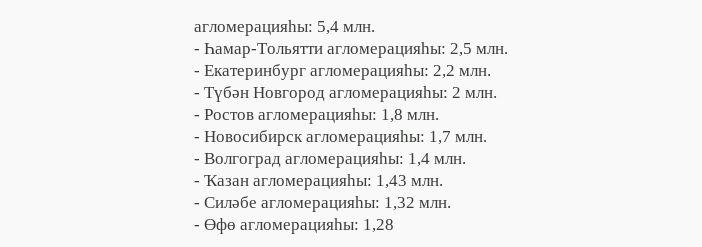агломерацияһы: 5,4 млн.
- Һамар-Тольятти агломерацияһы: 2,5 млн.
- Екатеринбург агломерацияһы: 2,2 млн.
- Түбән Новгород агломерацияһы: 2 млн.
- Ростов агломерацияһы: 1,8 млн.
- Новосибирск агломерацияһы: 1,7 млн.
- Волгоград агломерацияһы: 1,4 млн.
- Ҡазан агломерацияһы: 1,43 млн.
- Силәбе агломерацияһы: 1,32 млн.
- Өфө агломерацияһы: 1,28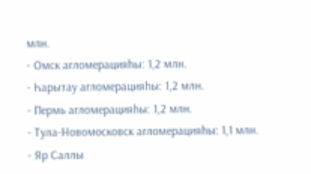млн.
- Омск агломерацияһы: 1,2 млн.
- Һарытау агломерацияһы: 1,2 млн.
- Пермь агломерацияһы: 1,2 млн.
- Тула-Новомосковск агломерацияһы: 1,1 млн.
- Яр Саллы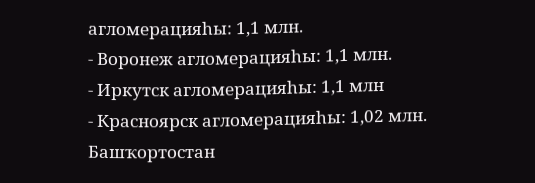агломерацияһы: 1,1 млн.
- Воронеж агломерацияһы: 1,1 млн.
- Иркутск агломерацияһы: 1,1 млн
- Красноярск агломерацияһы: 1,02 млн.
Башҡортостан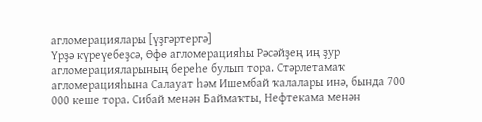агломерациялары [үҙгәртергә]
Үрҙә күреүебеҙсә, Өфө агломерацияһы Рәсәйҙең иң ҙур агломерацияларының береһе булып тора. Стәрлетамаҡ агломерацияһына Салауат һәм Ишембай ҡалалары инә, бында 700 000 кеше тора. Сибай менән Баймаҡты, Нефтекама менән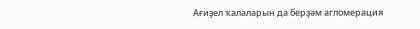Ағиҙел ҡалаларын да берҙәм агломерация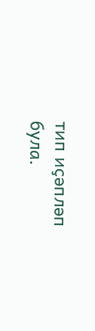тип иҫәпләп була.